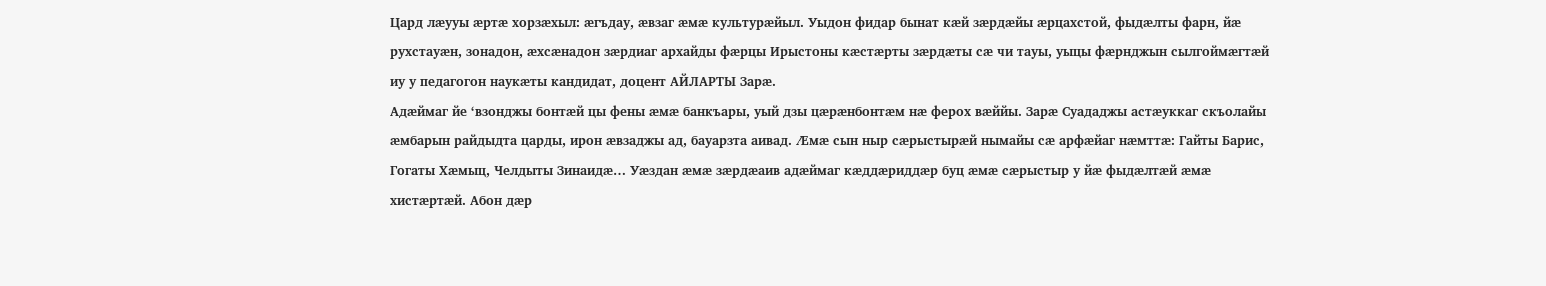Цард лæууы æртæ хорзæхыл: æгъдау, æвзаг æмæ культурæйыл. Уыдон фидар бынат кæй зæрдæйы æрцахстой, фыдæлты фарн, йæ рухстауæн, зонадон, æхсæнадон зæрдиаг архайды фæрцы Ирыстоны кæстæрты зæрдæты сæ чи тауы, уыцы фæрнджын сылгоймæгтæй иу у педагогон наукæты кандидат, доцент АЙЛАРТЫ Зарæ.
Адæймаг йе ‘взонджы бонтæй цы фены æмæ банкъары, уый дзы цæрæнбонтæм нæ ферох вæййы. Зарæ Суададжы астæуккаг скъолайы æмбарын райдыдта царды, ирон æвзаджы ад, бауарзта аивад. Æмæ сын ныр сæрыстырæй нымайы сæ арфæйаг нæмттæ: Гайты Барис, Гогаты Хæмыц, Челдыты Зинаидæ… Уæздан æмæ зæрдæаив адæймаг кæддæриддæр буц æмæ сæрыстыр у йæ фыдæлтæй æмæ хистæртæй. Абон дæр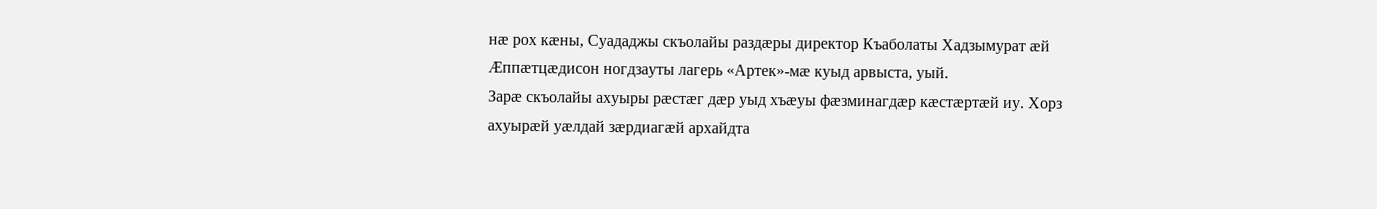нæ рох кæны, Суададжы скъолайы раздæры директор Къаболаты Хадзымурат æй Æппæтцæдисон ногдзауты лагерь «Артек»-мæ куыд арвыста, уый.
Зарæ скъолайы ахуыры рæстæг дæр уыд хъæуы фæзминагдæр кæстæртæй иу. Хорз ахуырæй уæлдай зæрдиагæй архайдта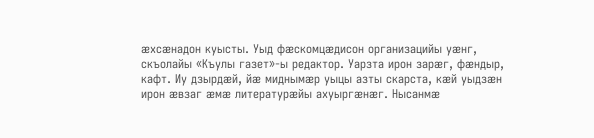æхсæнадон куысты. Уыд фæскомцæдисон организацийы уæнг, скъолайы «Къулы газет»-ы редактор. Уарзта ирон зарæг, фæндыр, кафт. Иу дзырдæй, йæ миднымæр уыцы азты скарста, кæй уыдзæн ирон æвзаг æмæ литературæйы ахуыргæнæг. Нысанмæ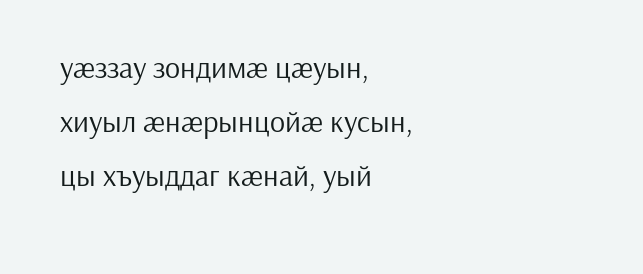уæззау зондимæ цæуын, хиуыл æнæрынцойæ кусын, цы хъуыддаг кæнай, уый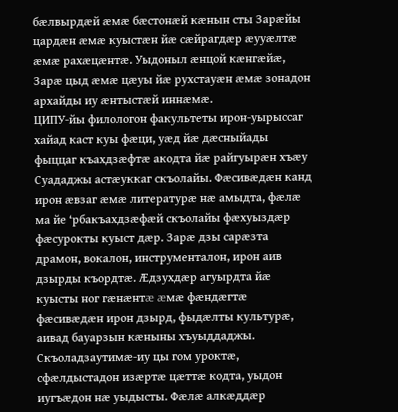бæлвырдæй æмæ бæстонæй кæнын сты Зарæйы цардæн æмæ куыстæн йæ сæйрагдæр æууæлтæ æмæ рахæцæнтæ. Уыдоныл æнцой кæнгæйæ, Зарæ цыд æмæ цæуы йæ рухстауæн æмæ зонадон архайды иу æнтыстæй иннæмæ.
ЦИПУ-йы филологон факультеты ирон-уырыссаг хайад каст куы фæци, уæд йæ дæсныйады фыццаг къахдзæфтæ акодта йæ райгуырæн хъæу Суададжы астæуккаг скъолайы. Фæсивæдæн канд ирон æвзаг æмæ литературæ нæ амыдта, фæлæ ма йе ‘рбакъахдзæфæй скъолайы фæхуыздæр фæсурокты куыст дæр. Зарæ дзы сарæзта драмон, вокалон, инструменталон, ирон аив дзырды къордтæ. Æдзухдæр агуырдта йæ куысты ног гæнæнтæ æмæ фæндæгтæ фæсивæдæн ирон дзырд, фыдæлты культурæ, аивад бауарзын кæныны хъуыддаджы. Скъоладзаутимæ-иу цы гом уроктæ, сфæлдыстадон изæртæ цæттæ кодта, уыдон иугъæдон нæ уыдысты. Фæлæ алкæддæр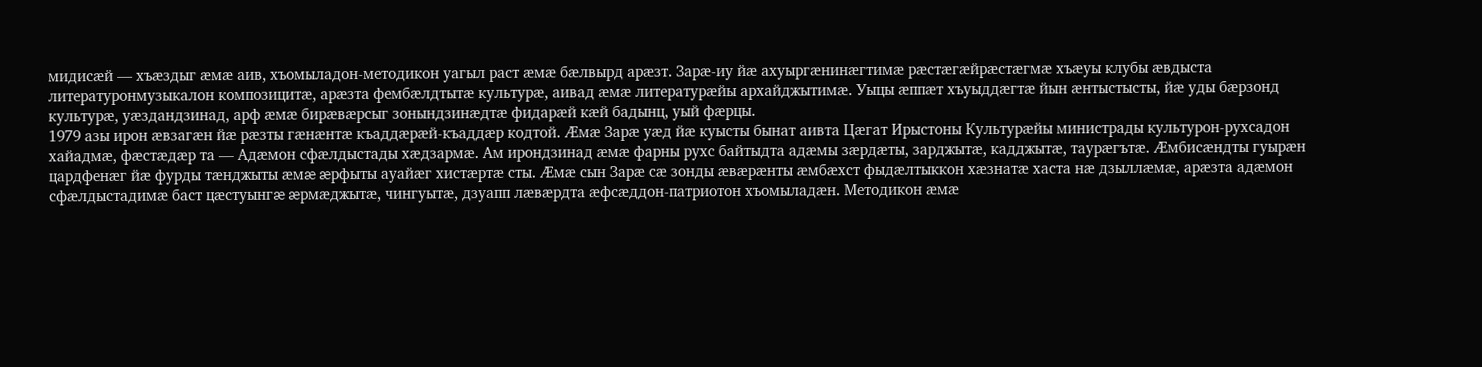мидисæй — хъæздыг æмæ аив, хъомыладон-методикон уагыл раст æмæ бæлвырд арæзт. Зарæ-иу йæ ахуыргæнинæгтимæ рæстæгæйрæстæгмæ хъæуы клубы æвдыста литературонмузыкалон композицитæ, арæзта фембæлдтытæ культурæ, аивад æмæ литературæйы архайджытимæ. Уыцы æппæт хъуыддæгтæ йын æнтыстысты, йæ уды бæрзонд культурæ, уæздандзинад, арф æмæ бирæвæрсыг зонындзинæдтæ фидарæй кæй бадынц, уый фæрцы.
1979 азы ирон æвзагæн йæ рæзты гæнæнтæ къаддæрæй-къаддæр кодтой. Æмæ Зарæ уæд йæ куысты бынат аивта Цæгат Ирыстоны Культурæйы министрады культурон-рухсадон хайадмæ, фæстæдæр та — Адæмон сфæлдыстады хæдзармæ. Ам ирондзинад æмæ фарны рухс байтыдта адæмы зæрдæты, зарджытæ, кадджытæ, таурæгътæ. Æмбисæндты гуырæн цардфенæг йæ фурды тæнджыты æмæ æрфыты ауайæг хистæртæ сты. Æмæ сын Зарæ сæ зонды æвæрæнты æмбæхст фыдæлтыккон хæзнатæ хаста нæ дзыллæмæ, арæзта адæмон сфæлдыстадимæ баст цæстуынгæ æрмæджытæ, чингуытæ, дзуапп лæвæрдта æфсæддон-патриотон хъомыладæн. Методикон æмæ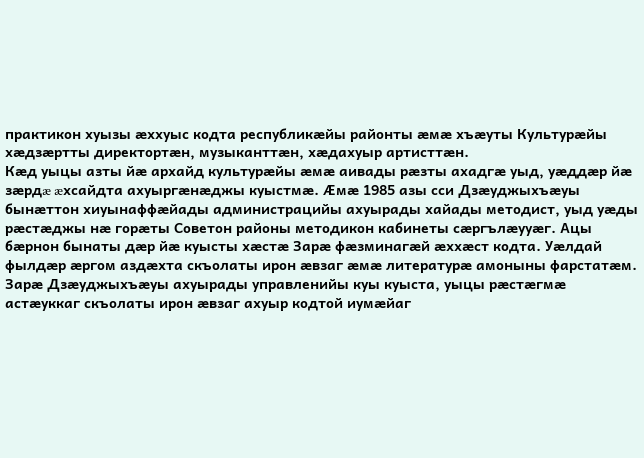практикон хуызы æххуыс кодта республикæйы районты æмæ хъæуты Культурæйы хæдзæртты директортæн, музыканттæн, хæдахуыр артисттæн.
Кæд уыцы азты йæ архайд культурæйы æмæ аивады рæзты ахадгæ уыд, уæддæр йæ зæрдæ æхсайдта ахуыргæнæджы куыстмæ. Æмæ 1985 азы сси Дзæуджыхъæуы бынæттон хиуынаффæйады администрацийы ахуырады хайады методист, уыд уæды рæстæджы нæ горæты Советон районы методикон кабинеты сæргълæууæг. Ацы бæрнон бынаты дæр йæ куысты хæстæ Зарæ фæзминагæй æххæст кодта. Уæлдай фылдæр æргом аздæхта скъолаты ирон æвзаг æмæ литературæ амоныны фарстатæм.
Зарæ Дзæуджыхъæуы ахуырады управленийы куы куыста, уыцы рæстæгмæ астæуккаг скъолаты ирон æвзаг ахуыр кодтой иумæйаг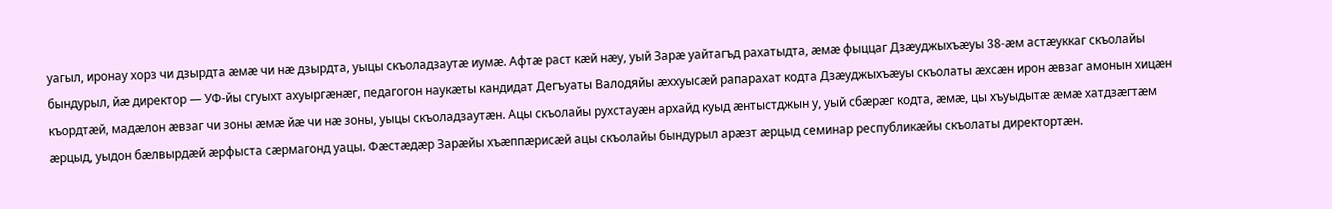уагыл, иронау хорз чи дзырдта æмæ чи нæ дзырдта, уыцы скъоладзаутæ иумæ. Афтæ раст кæй нæу, уый Зарæ уайтагъд рахатыдта, æмæ фыццаг Дзæуджыхъæуы 38-æм астæуккаг скъолайы бындурыл, йæ директор — УФ-йы сгуыхт ахуыргæнæг, педагогон наукæты кандидат Дегъуаты Валодяйы æххуысæй рапарахат кодта Дзæуджыхъæуы скъолаты æхсæн ирон æвзаг амонын хицæн къордтæй, мадæлон æвзаг чи зоны æмæ йæ чи нæ зоны, уыцы скъоладзаутæн. Ацы скъолайы рухстауæн архайд куыд æнтыстджын у, уый сбæрæг кодта, æмæ, цы хъуыдытæ æмæ хатдзæгтæм æрцыд, уыдон бæлвырдæй æрфыста сæрмагонд уацы. Фæстæдæр Зарæйы хъæппæрисæй ацы скъолайы бындурыл арæзт æрцыд семинар республикæйы скъолаты директортæн.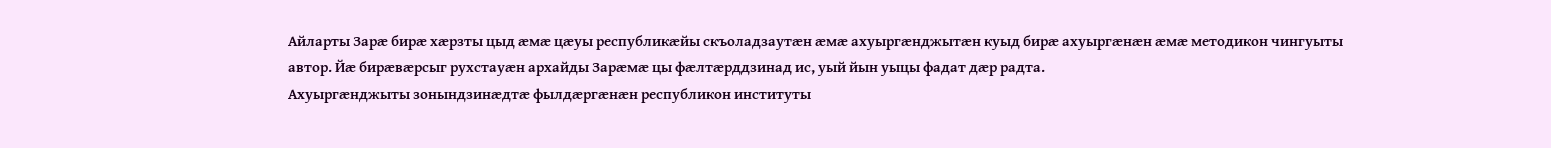Айларты Зарæ бирæ хæрзты цыд æмæ цæуы республикæйы скъоладзаутæн æмæ ахуыргæнджытæн куыд бирæ ахуыргæнæн æмæ методикон чингуыты автор. Йæ бирæвæрсыг рухстауæн архайды Зарæмæ цы фæлтæрддзинад ис, уый йын уыцы фадат дæр радта.
Ахуыргæнджыты зонындзинæдтæ фылдæргæнæн республикон институты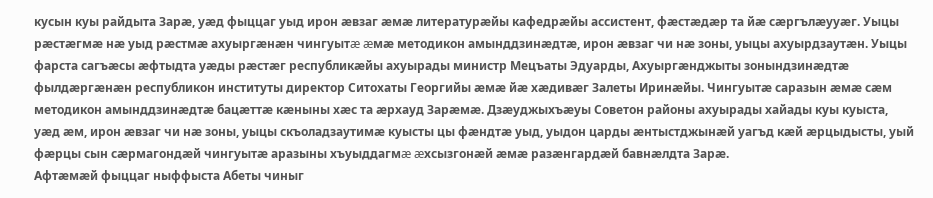кусын куы райдыта Зарæ, уæд фыццаг уыд ирон æвзаг æмæ литературæйы кафедрæйы ассистент, фæстæдæр та йæ сæргълæууæг. Уыцы рæстæгмæ нæ уыд рæстмæ ахуыргæнæн чингуытæ æмæ методикон амынддзинæдтæ, ирон æвзаг чи нæ зоны, уыцы ахуырдзаутæн. Уыцы фарста сагъæсы æфтыдта уæды рæстæг республикæйы ахуырады министр Мецъаты Эдуарды, Ахуыргæнджыты зонындзинæдтæ фылдæргæнæн республикон институты директор Ситохаты Георгийы æмæ йæ хæдивæг Залеты Иринæйы. Чингуытæ саразын æмæ сæм методикон амынддзинæдтæ бацæттæ кæныны хæс та æрхауд Зарæмæ. Дзæуджыхъæуы Советон районы ахуырады хайады куы куыста, уæд æм, ирон æвзаг чи нæ зоны, уыцы скъоладзаутимæ куысты цы фæндтæ уыд, уыдон царды æнтыстджынæй уагъд кæй æрцыдысты, уый фæрцы сын сæрмагондæй чингуытæ аразыны хъуыддагмæ æхсызгонæй æмæ разæнгардæй бавнæлдта Зарæ.
Афтæмæй фыццаг ныффыста Абеты чиныг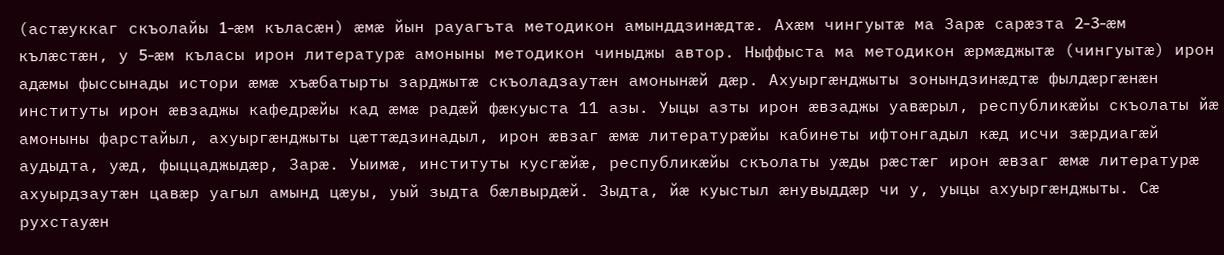(астæуккаг скъолайы 1-æм къласæн) æмæ йын рауагъта методикон амынддзинæдтæ. Ахæм чингуытæ ма Зарæ сарæзта 2-3-æм кълæстæн, у 5-æм къласы ирон литературæ амоныны методикон чиныджы автор. Ныффыста ма методикон æрмæджытæ (чингуытæ) ирон адæмы фыссынады истори æмæ хъæбатырты зарджытæ скъоладзаутæн амонынæй дæр. Ахуыргæнджыты зонындзинæдтæ фылдæргæнæн институты ирон æвзаджы кафедрæйы кад æмæ радæй фæкуыста 11 азы. Уыцы азты ирон æвзаджы уавæрыл, республикæйы скъолаты йæ амоныны фарстайыл, ахуыргæнджыты цæттæдзинадыл, ирон æвзаг æмæ литературæйы кабинеты ифтонгадыл кæд исчи зæрдиагæй аудыдта, уæд, фыццаджыдæр, Зарæ. Уыимæ, институты кусгæйæ, республикæйы скъолаты уæды рæстæг ирон æвзаг æмæ литературæ ахуырдзаутæн цавæр уагыл амынд цæуы, уый зыдта бæлвырдæй. Зыдта, йæ куыстыл æнувыддæр чи у, уыцы ахуыргæнджыты. Сæ рухстауæн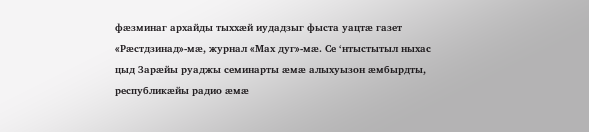фæзминаг архайды тыххæй иудадзыг фыста уацтæ газет «Рæстдзинад»-мæ, журнал «Мах дуг»-мæ. Се ‘нтыстытыл ныхас цыд Зарæйы руаджы семинарты æмæ алыхуызон æмбырдты, республикæйы радио æмæ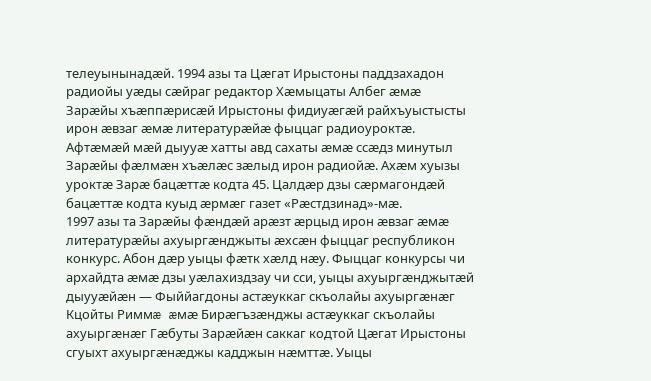телеуынынадæй. 1994 азы та Цæгат Ирыстоны паддзахадон радиойы уæды сæйраг редактор Хæмыцаты Албег æмæ Зарæйы хъæппæрисæй Ирыстоны фидиуæгæй райхъуыстысты ирон æвзаг æмæ литературæйæ фыццаг радиоуроктæ. Афтæмæй мæй дыууæ хатты авд сахаты æмæ ссæдз минутыл Зарæйы фæлмæн хъæлæс зæлыд ирон радиойæ. Ахæм хуызы уроктæ Зарæ бацæттæ кодта 45. Цалдæр дзы сæрмагондæй бацæттæ кодта куыд æрмæг газет «Рæстдзинад»-мæ.
1997 азы та Зарæйы фæндæй арæзт æрцыд ирон æвзаг æмæ литературæйы ахуыргæнджыты æхсæн фыццаг республикон конкурс. Абон дæр уыцы фæтк хæлд нæу. Фыццаг конкурсы чи архайдта æмæ дзы уæлахиздзау чи сси, уыцы ахуыргæнджытæй дыууæйæн — Фыййагдоны астæуккаг скъолайы ахуыргæнæг Кцойты Риммæ æмæ Бирæгъзæнджы астæуккаг скъолайы ахуыргæнæг Гæбуты Зарæйæн саккаг кодтой Цæгат Ирыстоны сгуыхт ахуыргæнæджы кадджын нæмттæ. Уыцы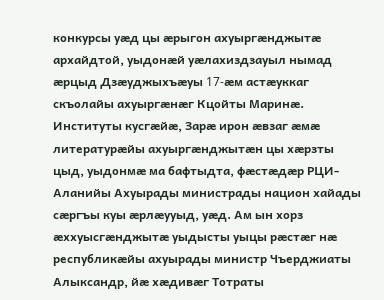конкурсы уæд цы æрыгон ахуыргæнджытæ архайдтой, уыдонæй уæлахиздзауыл нымад æрцыд Дзæуджыхъæуы 17-æм астæуккаг скъолайы ахуыргæнæг Кцойты Маринæ.
Институты кусгæйæ, Зарæ ирон æвзаг æмæ литературæйы ахуыргæнджытæн цы хæрзты цыд, уыдонмæ ма бафтыдта, фæстæдæр РЦИ-Аланийы Ахуырады министрады национ хайады сæргъы куы æрлæууыд, уæд. Ам ын хорз æххуысгæнджытæ уыдысты уыцы рæстæг нæ республикæйы ахуырады министр Чъерджиаты Алыксандр, йæ хæдивæг Тотраты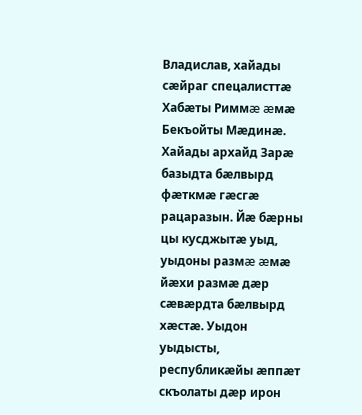Владислав, хайады сæйраг спецалисттæ Хабæты Риммæ æмæ Бекъойты Мæдинæ. Хайады архайд Зарæ базыдта бæлвырд фæткмæ гæсгæ рацаразын. Йæ бæрны цы кусджытæ уыд, уыдоны размæ æмæ йæхи размæ дæр сæвæрдта бæлвырд хæстæ. Уыдон уыдысты, республикæйы æппæт скъолаты дæр ирон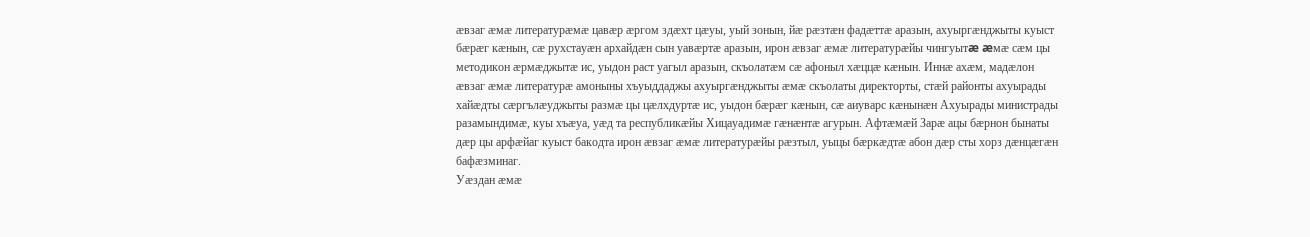æвзаг æмæ литературæмæ цавæр æргом здæхт цæуы, уый зонын, йæ рæзтæн фадæттæ аразын, ахуыргæнджыты куыст бæрæг кæнын, сæ рухстауæн архайдæн сын уавæртæ аразын, ирон æвзаг æмæ литературæйы чингуытæ æмæ сæм цы методикон æрмæджытæ ис, уыдон раст уагыл аразын, скъолатæм сæ афоныл хæццæ кæнын. Иннæ ахæм, мадæлон æвзаг æмæ литературæ амоныны хъуыддаджы ахуыргæнджыты æмæ скъолаты директорты, стæй районты ахуырады хайæдты сæргълæуджыты размæ цы цæлхдуртæ ис, уыдон бæрæг кæнын, сæ аиуварс кæнынæн Ахуырады министрады разамындимæ, куы хъæуа, уæд та республикæйы Хицауадимæ гæнæнтæ агурын. Афтæмæй Зарæ ацы бæрнон бынаты дæр цы арфæйаг куыст бакодта ирон æвзаг æмæ литературæйы рæзтыл, уыцы бæркæдтæ абон дæр сты хорз дæнцæгæн бафæзминаг.
Уæздан æмæ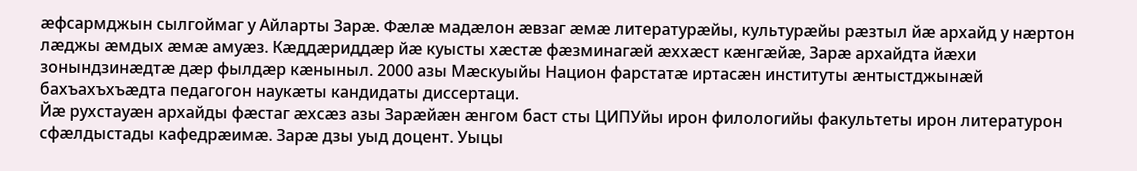æфсармджын сылгоймаг у Айларты Зарæ. Фæлæ мадæлон æвзаг æмæ литературæйы, культурæйы рæзтыл йæ архайд у нæртон лæджы æмдых æмæ амуæз. Кæддæриддæр йæ куысты хæстæ фæзминагæй æххæст кæнгæйæ, Зарæ архайдта йæхи зонындзинæдтæ дæр фылдæр кæныныл. 2000 азы Мæскуыйы Национ фарстатæ иртасæн институты æнтыстджынæй бахъахъхъæдта педагогон наукæты кандидаты диссертаци.
Йæ рухстауæн архайды фæстаг æхсæз азы Зарæйæн æнгом баст сты ЦИПУйы ирон филологийы факультеты ирон литературон сфæлдыстады кафедрæимæ. Зарæ дзы уыд доцент. Уыцы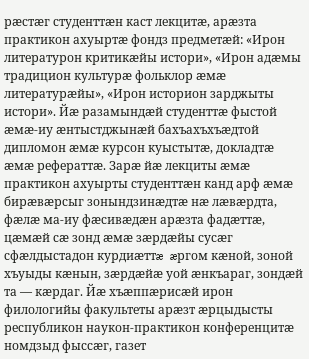рæстæг студенттæн каст лекцитæ, арæзта практикон ахуыртæ фондз предметæй: «Ирон литературон критикæйы истори», «Ирон адæмы традицион культурæ фольклор æмæ литературæйы», «Ирон историон зарджыты истори». Йæ разамындæй студенттæ фыстой æмæ-иу æнтыстджынæй бахъахъхъæдтой дипломон æмæ курсон куыстытæ, докладтæ æмæ рефераттæ. Зарæ йæ лекциты æмæ практикон ахуырты студенттæн канд арф æмæ бирæвæрсыг зонындзинæдтæ нæ лæвæрдта, фæлæ ма-иу фæсивæдæн арæзта фадæттæ, цæмæй сæ зонд æмæ зæрдæйы сусæг сфæлдыстадон курдиæттæ æргом кæной, зоной хъуыды кæнын, зæрдæйæ уой æнкъараг, зондæй та — кæрдаг. Йæ хъæппæрисæй ирон филологийы факультеты арæзт æрцыдысты республикон наукон-практикон конференцитæ номдзыд фыссæг, газет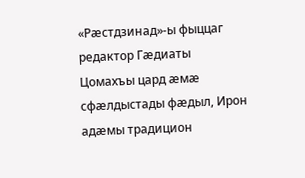«Рæстдзинад»-ы фыццаг редактор Гæдиаты Цомахъы цард æмæ сфæлдыстады фæдыл, Ирон адæмы традицион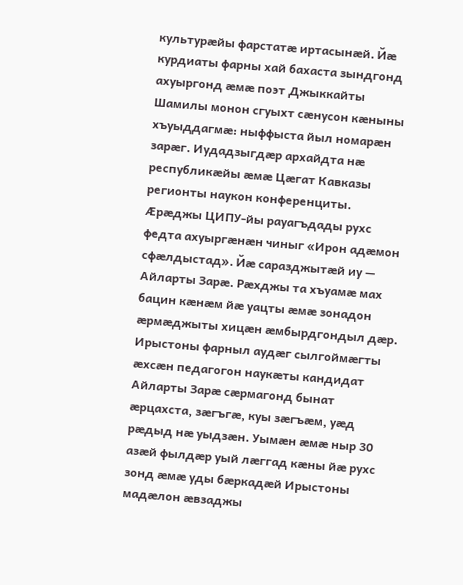культурæйы фарстатæ иртасынæй. Йæ курдиаты фарны хай бахаста зындгонд ахуыргонд æмæ поэт Джыккайты Шамилы монон сгуыхт сæнусон кæныны хъуыддагмæ: ныффыста йыл номарæн зарæг. Иудадзыгдæр архайдта нæ республикæйы æмæ Цæгат Кавказы регионты наукон конференциты.
Æрæджы ЦИПУ-йы рауагъдады рухс федта ахуыргæнæн чиныг «Ирон адæмон сфæлдыстад». Йæ саразджытæй иу — Айларты Зарæ. Рæхджы та хъуамæ мах бацин кæнæм йæ уацты æмæ зонадон æрмæджыты хицæн æмбырдгондыл дæр.
Ирыстоны фарныл аудæг сылгоймæгты æхсæн педагогон наукæты кандидат Айларты Зарæ сæрмагонд бынат æрцахста, зæгъгæ, куы зæгъæм, уæд рæдыд нæ уыдзæн. Уымæн æмæ ныр 30 азæй фылдæр уый лæггад кæны йæ рухс зонд æмæ уды бæркадæй Ирыстоны мадæлон æвзаджы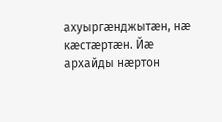ахуыргæнджытæн, нæ кæстæртæн. Йæ архайды нæртон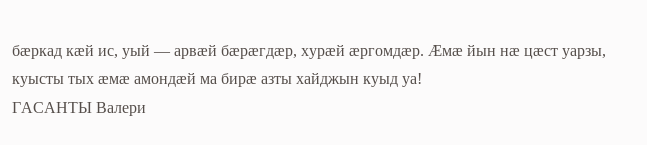бæркад кæй ис, уый — арвæй бæрæгдæр, хурæй æргомдæр. Æмæ йын нæ цæст уарзы, куысты тых æмæ амондæй ма бирæ азты хайджын куыд уа!
ГАСАНТЫ Валери